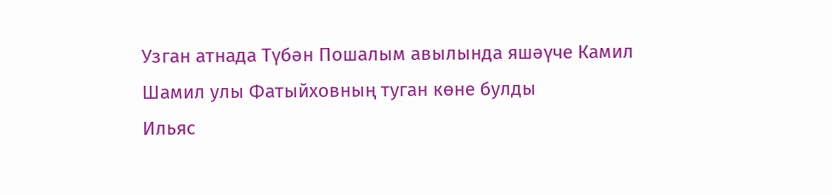Узган атнада Түбән Пошалым авылында яшәүче Камил Шамил улы Фатыйховның туган көне булды
Ильяс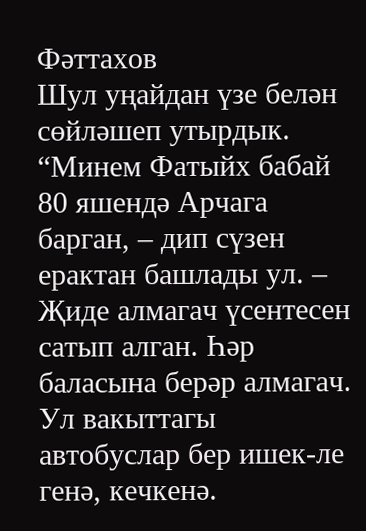Фәттахов
Шул уңайдан үзе белән сөйләшеп утырдык.
“Минем Фатыйх бабай 80 яшендә Арчага барган, – дип сүзен ерактан башлады ул. – Җиде алмагач үсентесен сатып алган. Һәр баласына берәр алмагач. Ул вакыттагы автобуслар бер ишек-ле генә, кечкенә.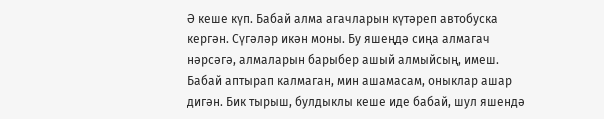Ә кеше күп. Бабай алма агачларын күтәреп автобуска кергән. Сүгәләр икән моны. Бу яшеңдә сиңа алмагач нәрсәгә, алмаларын барыбер ашый алмыйсың, имеш. Бабай аптырап калмаган, мин ашамасам, оныклар ашар дигән. Бик тырыш, булдыклы кеше иде бабай, шул яшендә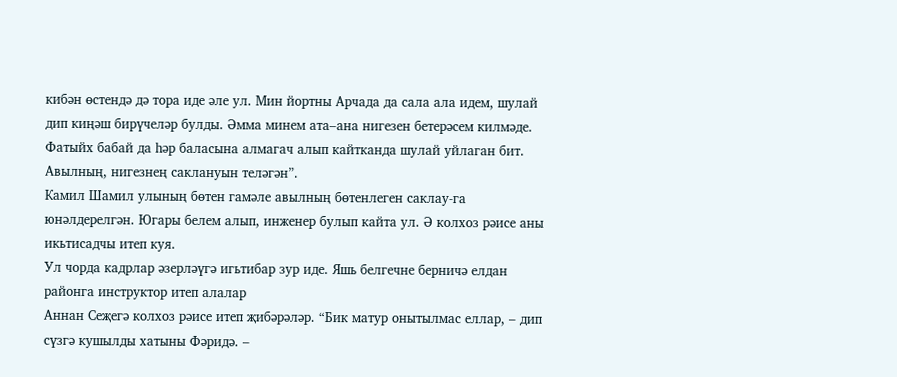кибән өстендә дә тора иде әле ул. Мин йортны Арчада да сала ала идем, шулай дип киңәш бирүчеләр булды. Әмма минем ата–ана нигезен бетерәсем килмәде. Фатыйх бабай да һәр баласына алмагач алып кайтканда шулай уйлаган бит. Авылның, нигезнең саклануын теләгән”.
Камил Шамил улының бөтен гамәле авылның бөтенлеген саклау-га юнәлдерелгән. Югары белем алып, инженер булып кайта ул. Ә колхоз рәисе аны икьтисадчы итеп куя.
Ул чорда кадрлар әзерләүгә игьтибар зур иде. Яшь белгечне берничә елдан районга инструктор итеп алалар
Аннан Сеҗегә колхоз рәисе итеп җибәрәләр. “Бик матур онытылмас еллар, – дип сүзгә кушылды хатыны Фәридә. –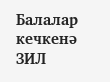Балалар кечкенә ЗИЛ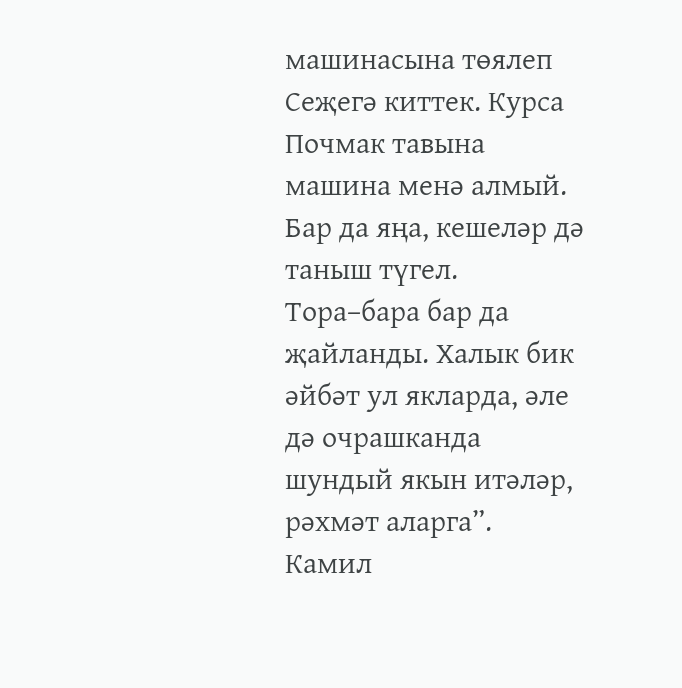машинасына төялеп Сеҗегә киттек. Курса Почмак тавына машина менә алмый. Бар да яңа, кешеләр дә таныш түгел. Тора–бара бар да җайланды. Халык бик әйбәт ул якларда, әле дә очрашканда шундый якын итәләр, рәхмәт аларга”.
Камил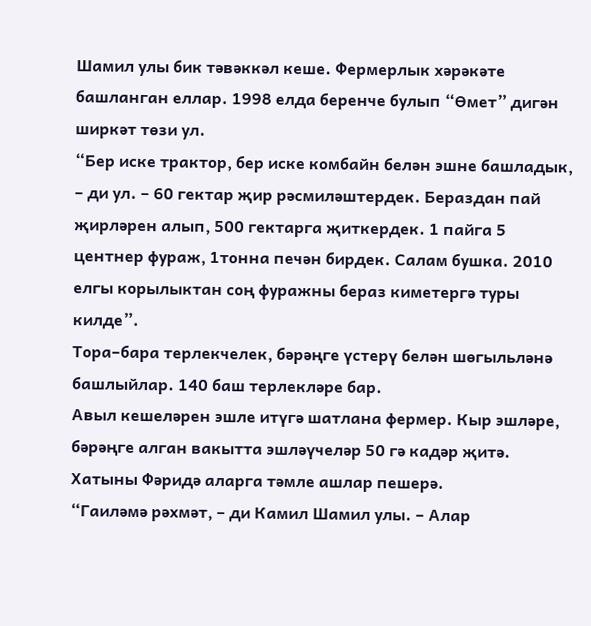Шамил улы бик тәвәккәл кеше. Фермерлык хәрәкәте башланган еллар. 1998 елда беренче булып “Өмет” дигән ширкәт төзи ул.
“Бер иске трактор, бер иске комбайн белән эшне башладык, – ди ул. – 60 гектар җир рәсмиләштердек. Бераздан пай җирләрен алып, 500 гектарга җиткердек. 1 пайга 5 центнер фураж, 1тонна печән бирдек. Салам бушка. 2010 елгы корылыктан соң фуражны бераз киметергә туры килде”.
Тора–бара терлекчелек, бәрәңге үстерү белән шөгыльләнә башлыйлар. 140 баш терлекләре бар.
Авыл кешеләрен эшле итүгә шатлана фермер. Кыр эшләре, бәрәңге алган вакытта эшләүчеләр 50 гә кадәр җитә. Хатыны Фәридә аларга тәмле ашлар пешерә.
“Гаиләмә рәхмәт, – ди Камил Шамил улы. – Алар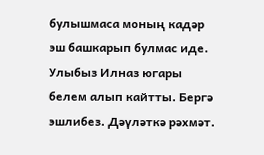булышмаса моның кадәр эш башкарып булмас иде. Улыбыз Илназ югары белем алып кайтты. Бергә эшлибез. Дәүләткә рәхмәт.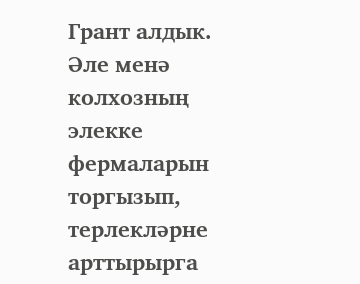Грант алдык. Әле менә колхозның элекке фермаларын торгызып, терлекләрне арттырырга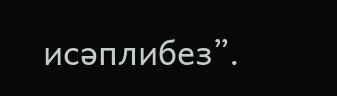исәплибез”.